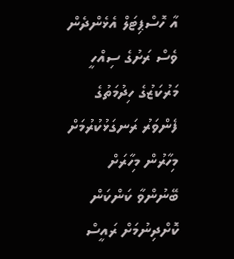އާ ހޮސްޕިޓަލް އެޅެންދެން ވެސް ރަށުގެ ސިއްހީ މަރުކަޒުގެ ހިދުމަތުގެ ފެންވަރު ރަނގަޅުކުރުމަށް މިހާރުން މިހާރަށް ބޭނުންވާ ކަންކަން ކޮށްދިނުމަށް ރައީސް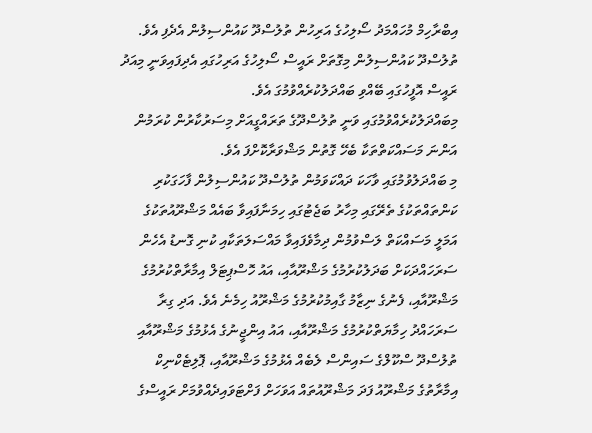އިބްރާހިމް މުހައްމަދު ސޯލިހުގެ އަރިހުން ތުލުސްދޫ ކައުންސިލުން އެދެފި އެވެ.
ތުލުސްދޫ ކައުންސިލުން މިގޮތަށް ރައީސް ސޯލިހުގެ އަރިހުގައި އެދިފައިވަނީ މިއަދު ރައީސް އޮފީހުގައި ބޭއްވި ބައްދަލުކުރެއްވުމުގަ އެވެ.
މިބައްދަލުކުރެއްވުމުގައި ވަނީ ތުލުސްދޫގެ ތަރައްގީއަށް މިސަރުކާރުން ކުރަމުން އަންނަ މަސައްކަތްތަކާ ބެހޭ ގޮތުން މަޝްވަރާކޮށްފަ އެވެ.
މި ބައްދަލުވުމުގައި ވާހަކަ ދައްކަވަމުން ތުލުސްދޫ ކައުންސިލުން ފާހަގަކުރި ކަންތައްތަކުގެ ތެރޭގައި މިހާރު ބަޖެޓުގައި ހިމަނާފައިވާ ބައެއް މަޝްރޫއުތަކުގެ އަމަލީ މަސައްކަތް ލަސްވުމުން ދިމާވެފައިވާ މައްސަލަތަކާއި ކުނި ގޮނޑު އެހެން ސަރަހައްދަކަށް ބަދަލުކުރުމުގެ މަޝްރޫއާއި، އައު ހޮސްޕިޓަލް އިމާރާތްކުރުމުގެ މަޝްރޫއާއި، ފެނުގެ ނިޒާމު ގާއިމުކުރުމުގެ މަޝްރޫއު ހިމެނެ އެވެ. އަދި ގިރާ ސަރަހައްދު ހިމާޔަތްކުރުމުގެ މަޝްރޫއާއި، އައު އިންޖީނުގެ އެޅުމުގެ މަޝްރޫއާއި ތުލުސްދޫ ސްކޫލްގެ ސައިންސް ލެބެއް އެޅުމުގެ މަޝްރޫއާއި، ޕޮލިޓެކްނިކް އިމާރާތުގެ މަޝްރޫއު ފަދަ މަޝްރޫއުތައް އަވަހަށް ފަށްޓަވައިދެއްވުމަށް ރައީސްގެ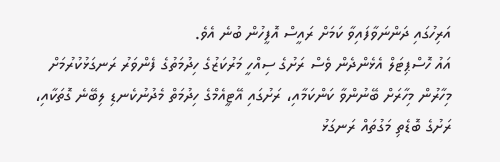އަރިހުގައި ދަންނަވާފައިވާ ކަމަށް ރައީސް އޮފީހުން ބުނެ އެވެ.
އައު ހޮސްޕިޓަލް އެޅެންދެން ވެސް ރަށުގެ ސިއްހީ މަރުކަޒުގެ ހިދުމަތުގެ ފެންވަރު ރަނގަޅުކުރުމަށް މިހާރުން މިހާރަށް ބޭނުންވާ ކަންކަމާއި، ރަށުގައި އޭޓީއެމްގެ ހިދުމަތް މެދުނުކެނޑި ލިބޭނެ ގޮތަކާއި، ރަށުގެ ބޮޑެތި މަގުތައް ރަނގަޅު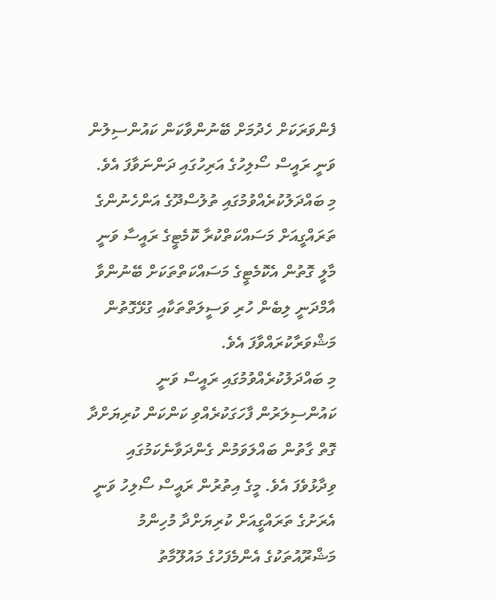ފެންވަރަކަށް ހެދުމަށް ބޭނުންވާކަން ކައުންސިލުން ވަނީ ރައީސް ސޯލިހުގެ އަރިހުގައި ދަންނަވާފަ އެވެ.
މި ބައްދަލުކުރެއްވުމުގައި ތުލުސްދޫގެ އަންހެނުންގެ ތަރައްގީއަށް މަސައްކަތްކުރާ ކޮމެޓީގެ ރައީސާ ވަނީ މާލީ ގޮތުން އެކޮމެޓީގެ މަސައްކަތްތަކަށް ބޭނުންވާ އާމްދަނީ ލިބެން ހުރި ވަސީލަތްތަކާއި ގުޅޭގޮތުން މަޝްވަރާކުރައްވާފަ އެވެ.
މި ބައްދަލުކުރެއްވުމުގައި ރައީސް ވަނީ ކައުންސިލަރުން ފާހަގަކުރެއްވި ކަންކަން ކުރިޔަށްދާ ގޮތް ގާތުން ބައްލަވަމުން ގެންދަވާނެކަމުގައި ވިދާޅުވެފަ އެވެ. މީގެ އިތުރުން ރައީސް ސޯލިހު ވަނީ އެރަށުގެ ތަރައްގީއަށް ކުރިޔަށްދާ މުހިންމު މަޝްރޫއުތަކުގެ އެންމެފަހުގެ މައުލޫމާތު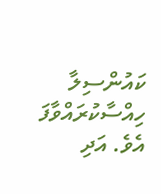ކައުންސިލާ ހިއްސާކުރައްވާފަ އެވެ. އަދި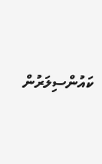ކައުންސިލަރުން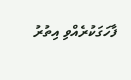ފާހަގަކުރެއްވި އިތުރު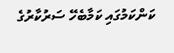ކަންކަމުގައި ކަމާބެހޭ ސަރުކާރުގެ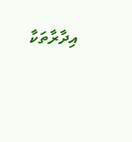އިދާރާތަކާ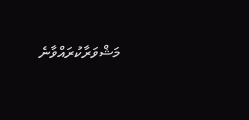މަޝްވަރާކުރައްވާނެ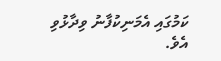ކަމުގައި އެމަނިކުފާނު ވިދާޅުވި އެވެ.